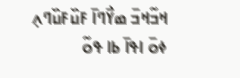ߞߏ߬ߞߏ߫ ߘߌ߯ߣߊ߫ ߓߎ߰ߓߎ߰ߣߍ߲ ߦߋ߫ ߊߟߊ߫ ߕߊ ߟߋ߬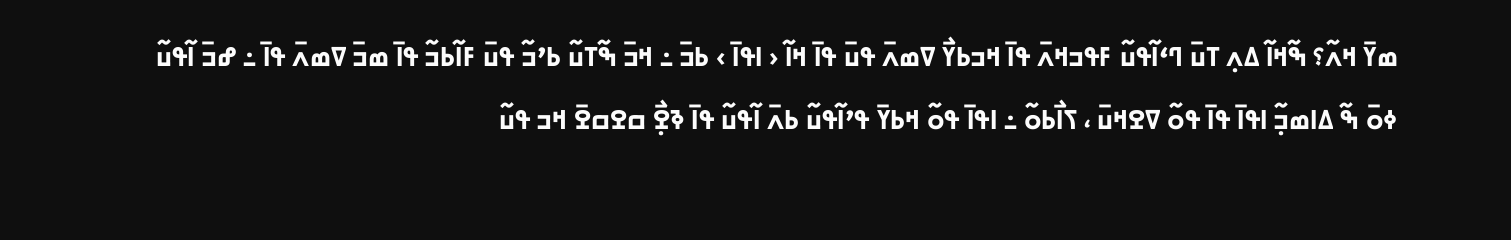ߘߌ߫ ߞߍ߬؟ ߒ߬ߞߊ߬ ߡߍ߲ ߠߎ߫ ߣߵߊ߬ߟߎ߬ ߓߟߏߞߍ߫ ߟߊ߫ ߞߏߕߌ߯ ߜߘߍ߫ ߟߎ߫ ߟߊ߫ ߞߊ߬ ‹ ߊߟߊ߫ › ߕߏ߫ ߸ ߞߏ߫ ߒ߬ߠߎ߬ ߕߴߏ߬ ߟߎ߫ ߓߊ߬ߕߏ߬ ߟߊ߫ ߘߏ߫ ߜߘߍ߫ ߟߊ߫ ߸ ߝߏ߫ ߊ߬ߟߎ߬ ߦߋ߫ ߒ߬ ߡߊߘߏ߲߬ ߊߟߊ߫ ߟߊ߫ ߟߋ߬ ߜߐߞߎ߫ ، ߖߊ߯ߕߋ߬ ߸ ߊߟߊ߫ ߟߋ߬ ߞߕߌ߫ ߟߴߊ߬ߟߎ߬ ߕߍ߫ ߊ߬ߟߎ߬ ߟߊ߫ ߢߐ߲߯ ߛߐߛߐ߫ ߞߏ ߟߎ߬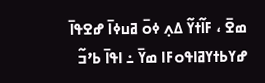ߘߐ߫ ، ߓߊ߬ߙߌ߬ ߡߍ߲ ߦߋ߫ ߥߎߦߊ߫ ߝߐߟߊ߫ ߝߌߕߙߌߥߊߟߋߓߊ ߘߌ߫ ߸ ߊߟߊ߫ ߕߴߏ߬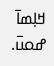ߞߊ߲ߘߊ߫ ߝߋߎ߫.